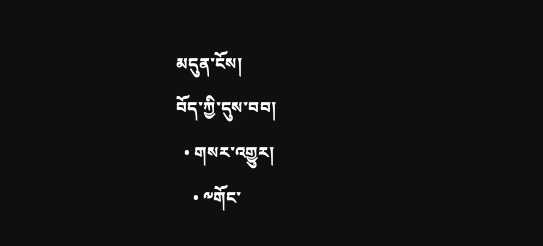མདུན་ངོས།
བོད་ཀྱི་དུས་བབ།
  • གསར་འགྱུར།
    • ༸གོང་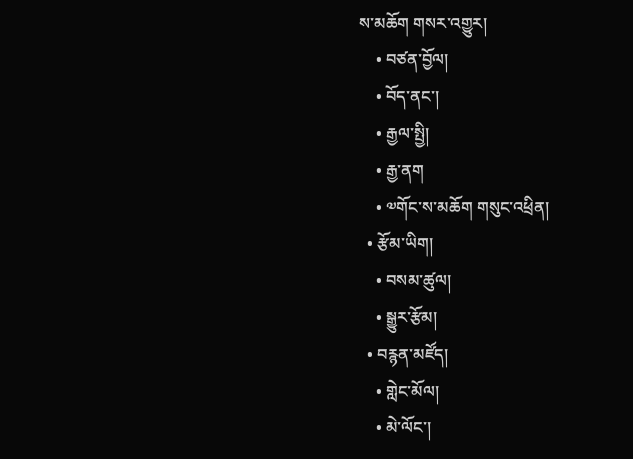ས་མཆོག གསར་འགྱུར།
    • བཙན་བྱོལ།
    • བོད་ནང་།
    • རྒྱལ་སྤྱི།
    • རྒྱ་ནག
    • ༧གོང་ས་མཆོག གསུང་འཕྲིན།
  • རྩོམ་ཡིག།
    • བསམ་ཚུལ།
    • སྒྱུར་རྩོམ།
  • བརྙན་མཛོད།
    • གླེང་མོལ།
    • མེ་ལོང་།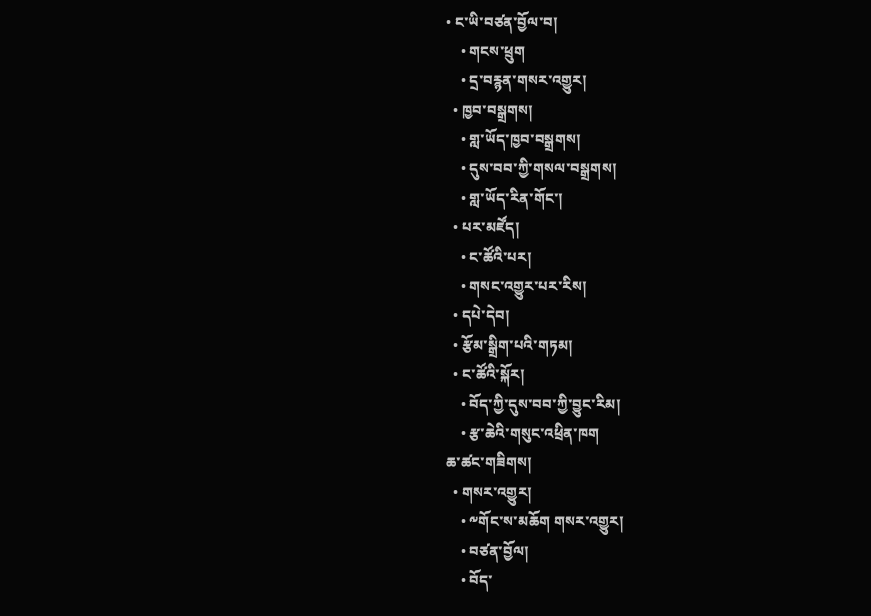• ང་ཡི་བཙན་བྱོལ་བ།
    • གངས་ཕྲུག
    • དྲ་བརྙན་གསར་འགྱུར།
  • ཁྱབ་བསྒྲགས།
    • གླ་ཡོད་ཁྱབ་བསྒྲགས།
    • དུས་བབ་ཀྱི་གསལ་བསྒྲགས།
    • གླ་ཡོད་རིན་གོང་།
  • པར་མཛོད།
    • ང་ཚོའི་པར།
    • གསང་འགྱུར་པར་རིས།
  • དཔེ་དེབ།
  • རྩོམ་སྒྲིག་པའི་གཏམ།
  • ང་ཚོའི་སྐོར།
    • བོད་ཀྱི་དུས་བབ་ཀྱི་བྱུང་རིམ།
    • རྩ་ཆེའི་གསུང་འཕྲིན་ཁག
ཆ་ཚང་གཟིགས།
  • གསར་འགྱུར།
    • ༸གོང་ས་མཆོག གསར་འགྱུར།
    • བཙན་བྱོལ།
    • བོད་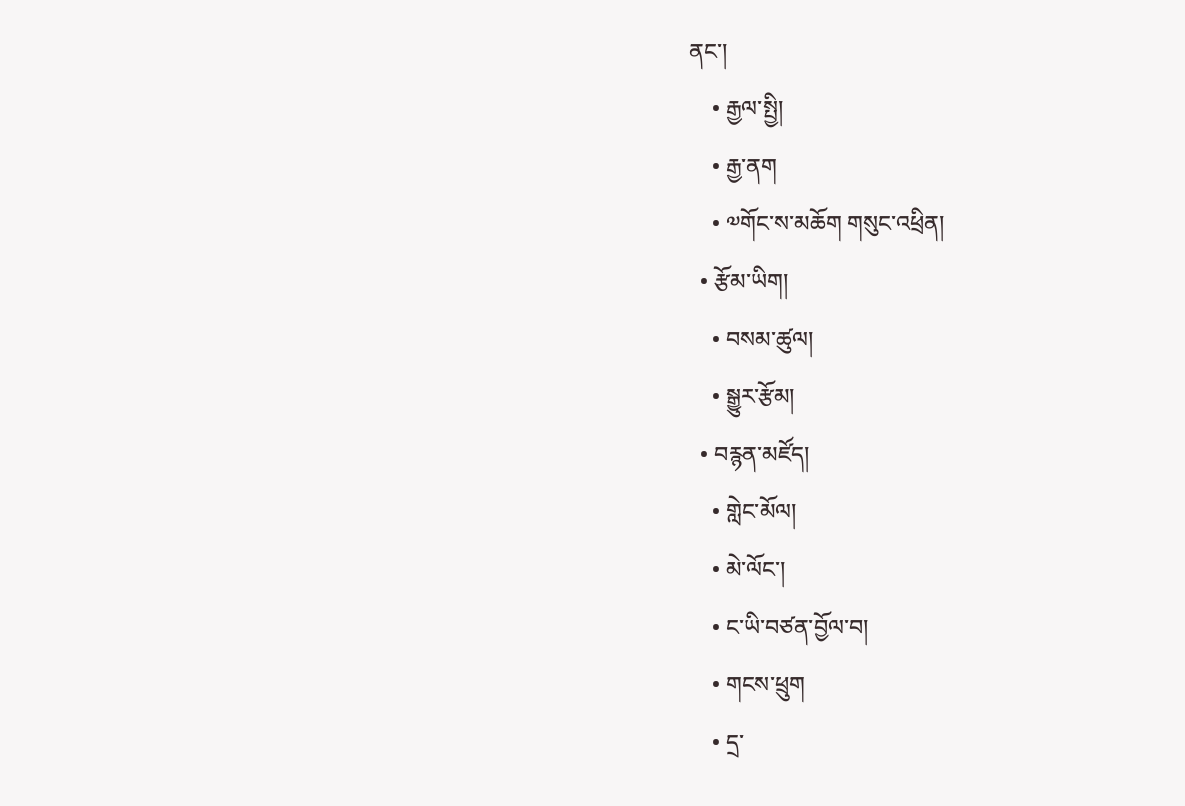ནང་།
    • རྒྱལ་སྤྱི།
    • རྒྱ་ནག
    • ༧གོང་ས་མཆོག གསུང་འཕྲིན།
  • རྩོམ་ཡིག།
    • བསམ་ཚུལ།
    • སྒྱུར་རྩོམ།
  • བརྙན་མཛོད།
    • གླེང་མོལ།
    • མེ་ལོང་།
    • ང་ཡི་བཙན་བྱོལ་བ།
    • གངས་ཕྲུག
    • དྲ་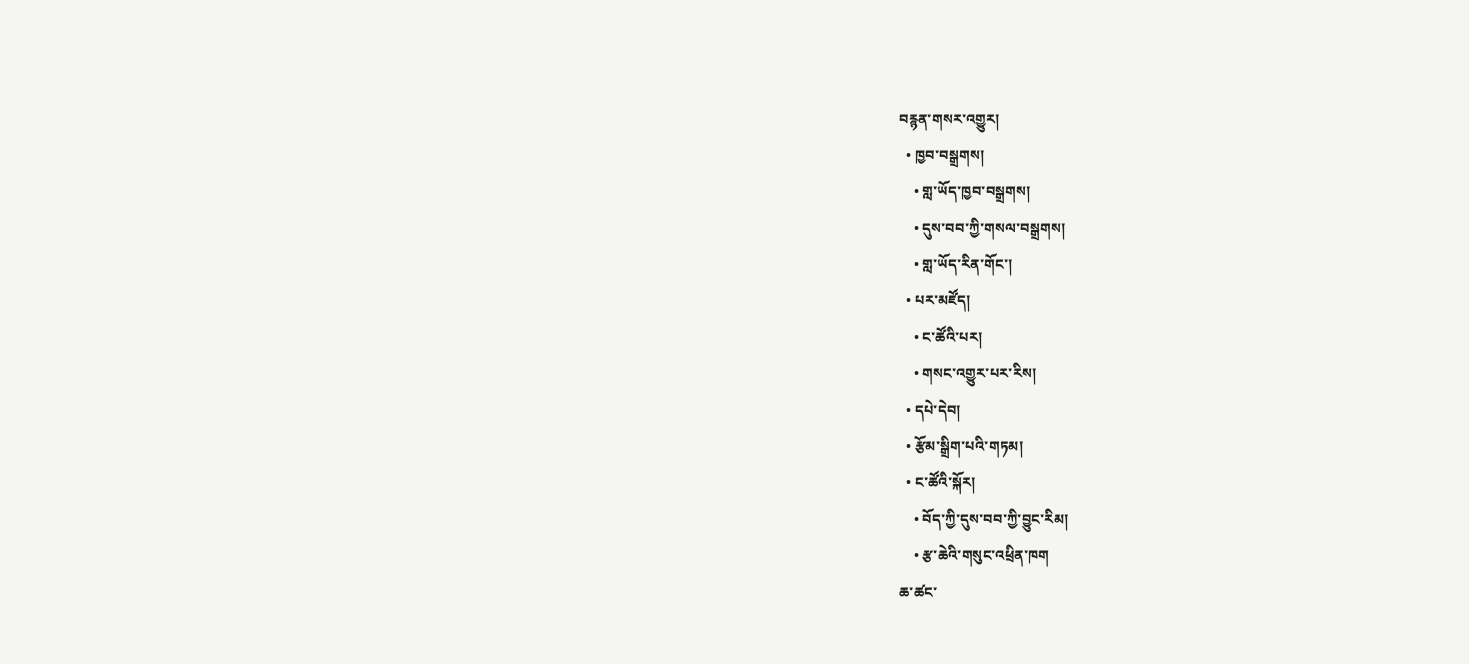བརྙན་གསར་འགྱུར།
  • ཁྱབ་བསྒྲགས།
    • གླ་ཡོད་ཁྱབ་བསྒྲགས།
    • དུས་བབ་ཀྱི་གསལ་བསྒྲགས།
    • གླ་ཡོད་རིན་གོང་།
  • པར་མཛོད།
    • ང་ཚོའི་པར།
    • གསང་འགྱུར་པར་རིས།
  • དཔེ་དེབ།
  • རྩོམ་སྒྲིག་པའི་གཏམ།
  • ང་ཚོའི་སྐོར།
    • བོད་ཀྱི་དུས་བབ་ཀྱི་བྱུང་རིམ།
    • རྩ་ཆེའི་གསུང་འཕྲིན་ཁག
ཆ་ཚང་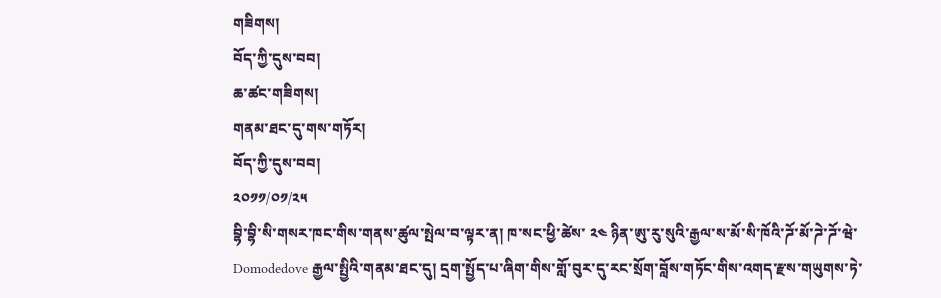གཟིགས།
བོད་ཀྱི་དུས་བབ།
ཆ་ཚང་གཟིགས།
གནམ་ཐང་དུ་གས་གཏོར།
བོད་ཀྱི་དུས་བབ།
༢༠༡༡/༠༡/༢༥
བྷི་བྷི་སི་གསར་ཁང་གིས་གནས་ཚུལ་སྤེལ་བ་ལྟར་ན། ཁ་སང་ཕྱི་ཚེས་ ༢༤ ཉིན་ཨུ་རུ་སུའི་རྒྱལ་ས་མོ་སི་ཁོའི་ཌོ་མོ་ཌེ་ཌོ་ཝེ་ Domodedove རྒྱལ་སྤྱིའི་གནམ་ཐང་དུ། དྲག་སྤྱོད་པ་ཞིག་གིས་གློ་བུར་དུ་རང་སྲོག་བློས་གཏོང་གིས་འགད་རྫས་གཡུགས་ཏེ་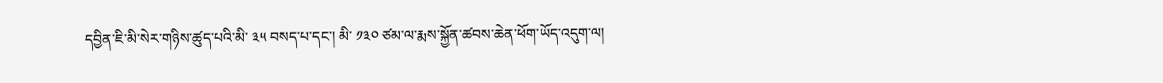དབྱིན་ཇི་མི་སེར་གཉིས་ཚུད་པའི་མི་ ༣༥ བསད་པ་དང་། མི་ ༡༣༠ ཙམ་ལ་རྨས་སྐྱོན་ཚབས་ཆེན་ཕོག་ཡོད་འདུག་ལ།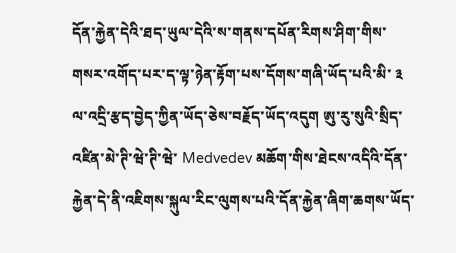དོན་རྐྱེན་དེའི་ཐད་ཡུལ་དེའི་ས་གནས་དཔོན་རིགས་ཤིག་གིས་གསར་འགོད་པར་ད་ལྟ་ཉེན་རྟོག་པས་དོགས་གཞི་ཡོད་པའི་མི་ ༣ ལ་འདྲི་རྩད་བྱེད་ཀྱིན་ཡོད་ཅེས་བརྗོད་ཡོད་འདུག ཨུ་རུ་སུའི་སྲིད་འཛིན་མེ་ཊི་ཝེ་ཊི་ཝེ་ Medvedev མཆོག་གིས་ཐེངས་འདིའི་དོན་རྐྱེན་དེ་ནི་འཇིགས་སྐུལ་རིང་ལུགས་པའི་དོན་རྐྱེན་ཞིག་ཆགས་ཡོད་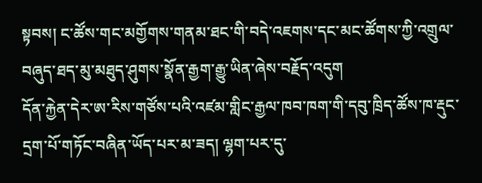སྟབས། ང་ཚོས་གང་མགྱོགས་གནམ་ཐང་གི་བདེ་འཇགས་དང་མང་ཚོགས་ཀྱི་འགྲུལ་བཞུད་ཐད་མུ་མཐུད་ཤུགས་སྣོན་རྒྱག་རྒྱུ་ཡིན་ཞེས་བརྗོད་འདུག
དོན་རྐྱེན་དེར་ཨ་རིས་གཙོས་པའི་འཛམ་གླིང་རྒྱལ་ཁབ་ཁག་གི་དབུ་ཁྲིད་ཚོས་ཁ་རྡུང་དྲག་པོ་གཏོང་བཞིན་ཡོད་པར་མ་ཟད། ལྷག་པར་དུ་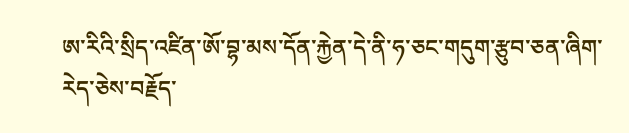ཨ་རིའི་སྲིད་འཛིན་ཨོ་བྷ་མས་དོན་རྐྱེན་དེ་ནི་ཧ་ཅང་གདུག་རྩུབ་ཅན་ཞིག་རེད་ཅེས་བརྗོད་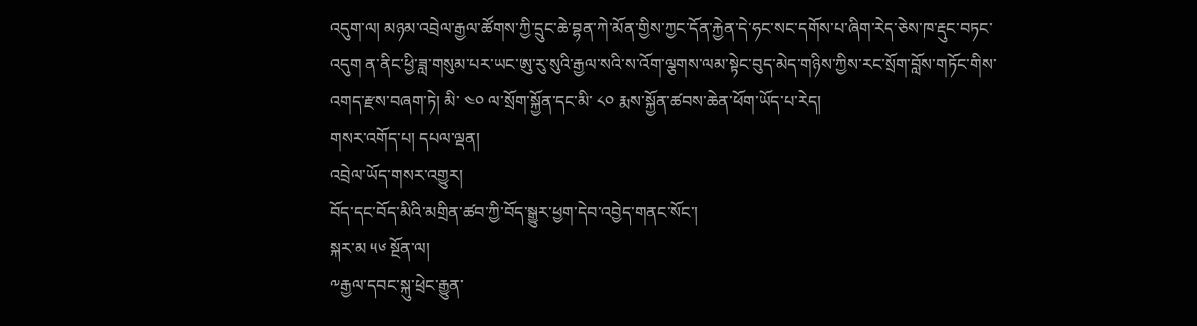འདུག་ལ། མཉམ་འབྲེལ་རྒྱལ་ཚོགས་ཀྱི་དྲུང་ཆེ་བྷན་ཀེ་མོན་གྱིས་ཀྱང་དོན་རྐྱེན་དེ་ཧང་སང་དགོས་པ་ཞིག་རེད་ཅེས་ཁ་རྡུང་བཏང་འདུག ན་ནིང་ཕྱི་ཟླ་གསུམ་པར་ཡང་ཨུ་རུ་སུའི་རྒྱལ་སའི་ས་འོག་ལྕགས་ལམ་སྟེང་བུད་མེད་གཉིས་ཀྱིས་རང་སྲོག་བློས་གཏོང་གིས་འགད་རྫས་བཞག་ཏེ། མི་ ༤༠ ལ་སྲོག་སྐྱོན་དང་མི་ ༨༠ རྨས་སྐྱོན་ཚབས་ཆེན་ཕོག་ཡོད་པ་རེད།
གསར་འགོད་པ། དཔལ་ལྡན།
འབྲེལ་ཡོད་གསར་འགྱུར།
བོད་དང་བོད་མིའི་མགྲིན་ཚབ་ཀྱི་བོད་སྒྱུར་ཕྱག་དེབ་འབྱེད་གནང་སོང་།
སྐར་མ ༥༦ སྔོན་ལ།
༸རྒྱལ་དབང་སྐུ་ཕྲེང་རྒྱུན་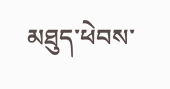མཐུད་ཕེབས་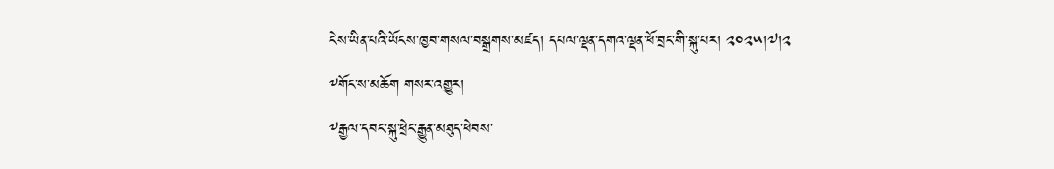ངེས་ཡིན་པའི་ཡོངས་ཁྱབ་གསལ་བསྒྲགས་མཛད། དཔལ་ལྡན་དགའ་ལྡན་ཕོ་བྲང་གི་སྐུ་པར། ༢༠༢༥།༧།༢
༸གོང་ས་མཆོག གསར་འགྱུར།
༸རྒྱལ་དབང་སྐུ་ཕྲེང་རྒྱུན་མཐུད་ཕེབས་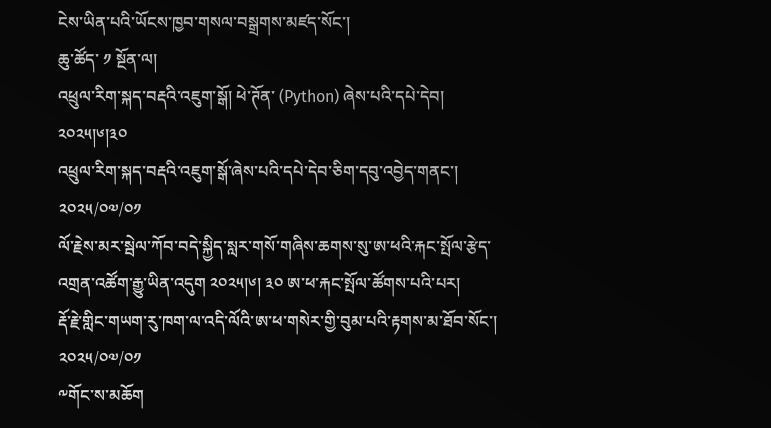ངེས་ཡིན་པའི་ཡོངས་ཁྱབ་གསལ་བསྒྲགས་མཛད་སོང་།
ཆུ་ཚོད་ ༡ སྔོན་ལ།
འཕྲུལ་རིག་སྐད་བརྡའི་འཇུག་སྒོ། ཕེ་ཊོན་ (Python) ཞེས་པའི་དཔེ་དེབ། ༢༠༢༥།༦།༣༠
འཕྲུལ་རིག་སྐད་བརྡའི་འཇུག་སྒོ་ཞེས་པའི་དཔེ་དེབ་ཅིག་དབུ་འབྱེད་གནང་།
༢༠༢༥/༠༧/༠༡
ལོ་རྗེས་མར་སྦེལ་ཀོབ་བདེ་སྐྱིད་སླར་གསོ་གཞིས་ཆགས་སུ་ཨ་ཕའི་རྐང་སྤོལ་རྩེད་འགྲན་འཚོག་རྒྱུ་ཡིན་འདུག ༢༠༢༥།༦། ༣༠ ཨ་ཕ་རྐང་སྤོལ་ཚོགས་པའི་པར།
རྡོ་རྗེ་གླིང་གཡག་རུ་ཁག་ལ་འདི་ལོའི་ཨ་ཕ་གསེར་གྱི་བུམ་པའི་རྟགས་མ་ཐོབ་སོང་།
༢༠༢༥/༠༧/༠༡
༸གོང་ས་མཆོག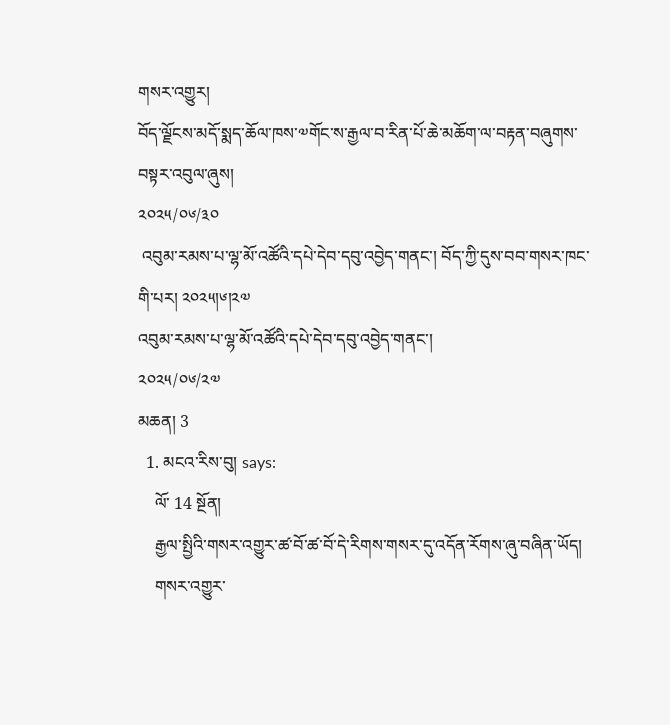གསར་འགྱུར།
བོད་ལྗོངས་མདོ་སྨད་ཆོལ་ཁས་༧གོང་ས་རྒྱལ་བ་རིན་པོ་ཆེ་མཆོག་ལ་བརྟན་བཞུགས་བསྟར་འབུལ་ཞུས།
༢༠༢༥/༠༦/༣༠
 འབུམ་རམས་པ་ལྷ་མོ་འཚོའི་དཔེ་དེབ་དབུ་འབྱེད་གནང་། བོད་ཀྱི་དུས་བབ་གསར་ཁང་གི་པར། ༢༠༢༥།༦།༢༧
འབུམ་རམས་པ་ལྷ་མོ་འཚོའི་དཔེ་དེབ་དབུ་འབྱེད་གནང་།
༢༠༢༥/༠༦/༢༧
མཆན། 3
  1. མངའ་རིས་བུ། says:
    ལོ་ 14 སྔོན།
    རྒྱལ་སྤྱིའི་གསར་འགྱུར་ཚ་བོ་ཚ་བོ་དེ་རིགས་གསར་དུ་འདོན་རོགས་ཞུ་བཞིན་ཡོད།
    གསར་འགྱུར་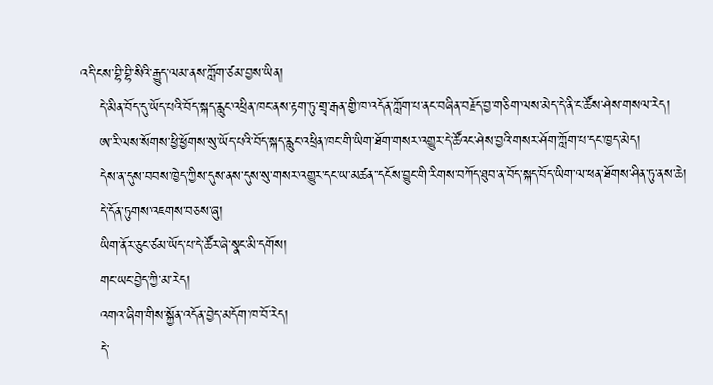འདི་ངས་བྷི་བྷི་སིའི་རྒྱུད་ལམ་ནས་ཀློག་ཙམ་བྱས་ཡིན།
    དེ་མིན་བོད་དུ་ཡོད་པའི་བོད་སྐད་རླུང་འཕྲིན་ཁང་ནས་རྟག་ཏུ་གྲྭ་རྒན་གྱི་ཁ་འདོན་ཀློག་པ་ནང་བཞིན་བརྗོད་བྱ་གཅིག་ལས་མེད་དེ་ནི་ང་ཚོས་ཤེས་གསལ་རེད།
    ཨ་རི་ལས་སོགས་ཕྱི་ཕྱོགས་སུ་ཡོད་པའི་བོད་སྐད་རླུང་འཕྲིན་ཁང་གི་ཡིག་ཐོག་གསར་འགྱུར་དེ་ཚོའང་ཤེས་བྱའི་གསར་ཤོག་ཀློག་པ་དང་ཁྱད་མེད།
    དེས་ན་དུས་བབས་ཁྱེད་ཀྱིས་དུས་ནས་དུས་སུ་གསར་འགྱུར་དང་ཡ་མཚན་་དངོས་བྱུང་གི་རིགས་བཀོད་ཐུབ་ན་བོད་སྐད་བོད་ཡིག་ལ་ཕན་ཐོགས་ཤིན་ཏུ་ནས་ཆེ།
    དེ་དོན་ཏུགས་འཇགས་བཅས་ཞུ།
    ཡིག་ནོར་ཅུང་ཙམ་ཡོད་པ་དེ་ཚོར་ཞེ་སྣང་མི་དགོས།
    གང་ཡང་བྱེད་ཀྱི་མ་རེད།
    འགའ་ཞིག་གིས་སྐྱོན་འདོན་བྱེད་མདོག་ཁ་བོ་རེད།
    དེ་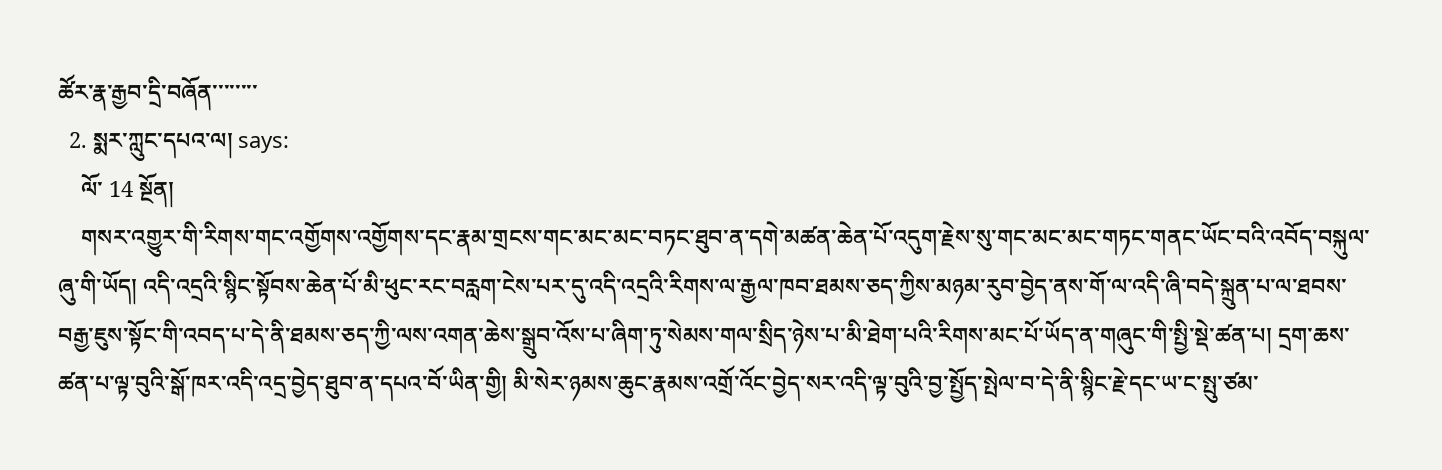ཚོར་རྣ་རྒྱབ་དྲི་བཞོན་་་་་་་་
  2. སྨར་ཀླུང་དཔའ་ལ། says:
    ལོ་ 14 སྔོན།
    གསར་འགྱུར་གི་རིགས་གང་འགྱོགས་འགྱོགས་དང་རྣམ་གྲངས་གང་མང་མང་བཏང་ཐུབ་ན་དགེ་མཚན་ཆེན་པོ་འདུག་རྗེས་སུ་གང་མང་མང་གཏང་གནང་ཡོང་བའི་འབོད་བསྐུལ་ཞུ་གི་ཡོད། འདི་འདྲའི་སྙིང་སྟོབས་ཆེན་པོ་མི་ཕུང་རང་བརླག་ངེས་པར་དུ་འདི་འདྲའི་རིགས་ལ་རྒྱལ་ཁབ་ཐམས་ཅད་ཀྱིས་མཉམ་རུབ་བྱེད་ནས་གོ་ལ་འདི་ཞི་བདེ་སྐྲུན་པ་ལ་ཐབས་བརྒྱ་ཇུས་སྟོང་གི་འབད་པ་དེ་ནི་ཐམས་ཅད་ཀྱི་ལས་འགན་ཆེས་སྒྲུབ་འོས་པ་ཞིག་ཏུ་སེམས་གལ་སྲིད་ཉེས་པ་མི་ཐེག་པའི་རིགས་མང་པོ་ཡོད་ན་གཞུང་གི་སྤྱི་སྡེ་ཚན་པ། དྲག་ཆས་ཚན་པ་ལྟ་བུའི་སྒོ་ཁར་འདི་འདྲ་བྱེད་ཐུབ་ན་དཔའ་བོ་ཡིན་གྱི། མི་སེར་ཉམས་ཆུང་རྣམས་འགྲོ་འོང་བྱེད་སར་འདི་ལྟ་བུའི་བྱ་སྤྱོད་སྤེལ་བ་དེ་ནི་སྙིང་རྗེ་དང་ཡ་ང་སྤུ་ཙམ་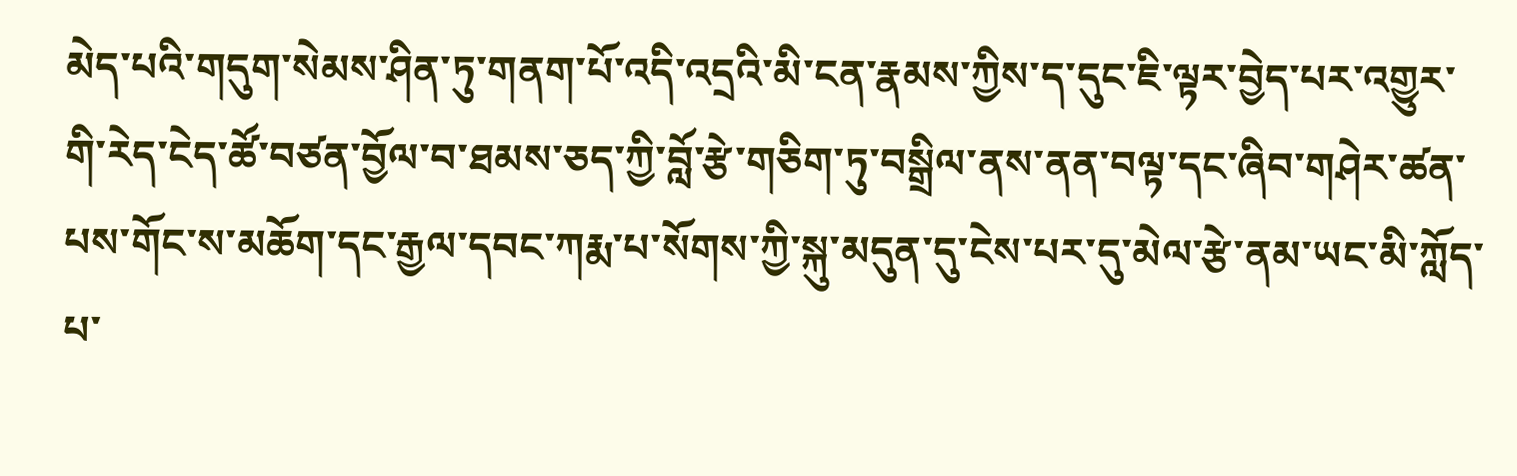མེད་པའི་གདུག་སེམས་ཤིན་ཏུ་གནག་པོ་འདི་འདྲའི་མི་ངན་རྣམས་ཀྱིས་ད་དུང་ཇི་ལྟར་བྱེད་པར་འགྱུར་གི་རེད་ངེད་ཚོ་བཙན་བྱོལ་བ་ཐམས་ཅད་ཀྱི་བློ་རྩེ་གཅིག་ཏུ་བསྒྲིལ་ནས་ནན་བལྟ་དང་ཞིབ་གཤེར་ཚན་པས་གོང་ས་མཆོག་དང་རྒྱལ་དབང་ཀརྨ་པ་སོགས་ཀྱི་སྐུ་མདུན་དུ་ངེས་པར་དུ་མེལ་རྩེ་ནམ་ཡང་མི་ཀློད་པ་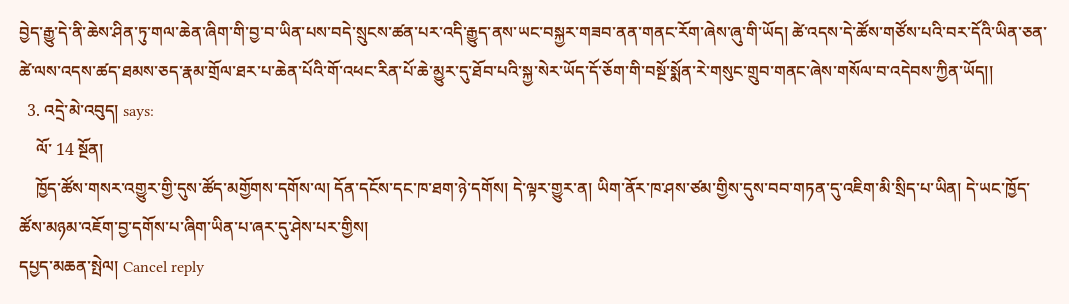བྱེད་རྒྱུ་དེ་ནི་ཆེས་ཤིན་ཏུ་གལ་ཆེན་ཞིག་གི་བྱ་བ་ཡིན་པས་བདེ་སྲུངས་ཚན་པར་འདི་རྒྱུད་ནས་ཡང་བསྐྱར་གཟབ་ནན་གནང་རོག་ཞེས་ཞུ་གི་ཡོད། ཚེ་འདས་དེ་ཚོས་གཙོས་པའི་བར་དོའི་ཡིན་ཅན་ཚེ་ལས་འདས་ཚད་ཐམས་ཅད་རྣམ་གྲོལ་ཐར་པ་ཆེན་པོའི་གོ་འཕང་རིན་པོ་ཆེ་མྱུར་དུ་ཐོབ་པའི་སྐྱ་སེར་ཡོད་དོ་ཅོག་གི་བསྔོ་སྨོན་རེ་གསུང་གྲུབ་གནང་ཞེས་གསོལ་བ་འདེབས་ཀྱིན་ཡོད།།
  3. འདྲེ་མེ་འབུད། says:
    ལོ་ 14 སྔོན།
    ཁྱོད་ཚོས་གསར་འགྱུར་གྱི་དུས་ཚོད་མགྱོགས་དགོས་ལ། དོན་དངོས་དང་ཁ་ཐག་ཉེ་དགོས། དེ་ལྟར་གྱུར་ན། ཡིག་ནོར་ཁ་ཤས་ཙམ་གྱིས་དུས་བབ་གཏན་དུ་འཇིག་མི་སྲིད་པ་ཡིན། དེ་ཡང་ཁྱོད་ཚོས་མཉམ་འཇོག་བྱ་དགོས་པ་ཞིག་ཡིན་པ་ཞར་དུ་ཤེས་པར་གྱིས།
དཔྱད་མཆན་སྤེལ། Cancel reply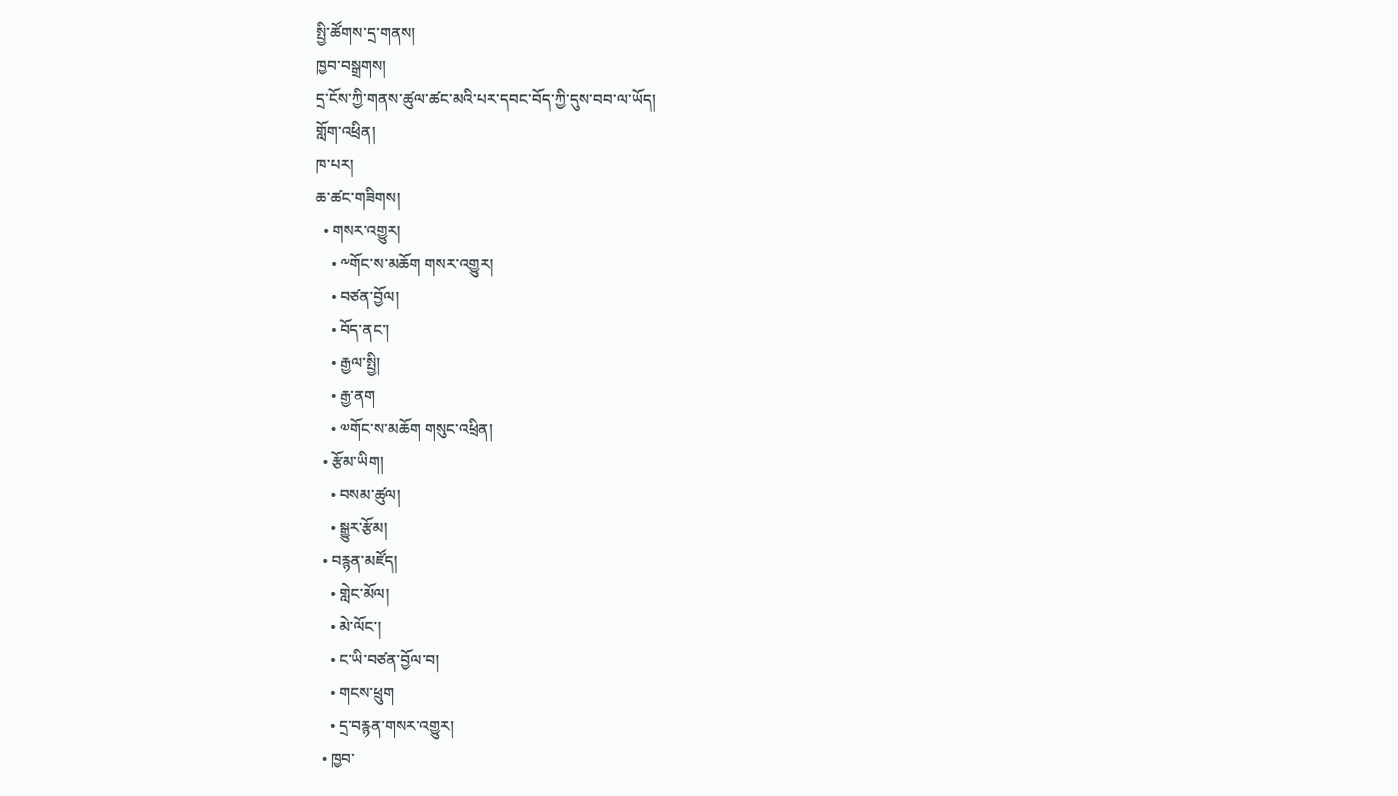སྤྱི་ཚོགས་དྲ་གནས།
ཁྱབ་བསྒྲགས།
དྲ་ངོས་ཀྱི་གནས་ཚུལ་ཚང་མའི་པར་དབང་བོད་ཀྱི་དུས་བབ་ལ་ཡོད།
གློག་འཕྲིན།
ཁ་པར།
ཆ་ཚང་གཟིགས།
  • གསར་འགྱུར།
    • ༸གོང་ས་མཆོག གསར་འགྱུར།
    • བཙན་བྱོལ།
    • བོད་ནང་།
    • རྒྱལ་སྤྱི།
    • རྒྱ་ནག
    • ༧གོང་ས་མཆོག གསུང་འཕྲིན།
  • རྩོམ་ཡིག།
    • བསམ་ཚུལ།
    • སྒྱུར་རྩོམ།
  • བརྙན་མཛོད།
    • གླེང་མོལ།
    • མེ་ལོང་།
    • ང་ཡི་བཙན་བྱོལ་བ།
    • གངས་ཕྲུག
    • དྲ་བརྙན་གསར་འགྱུར།
  • ཁྱབ་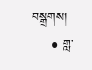བསྒྲགས།
    • གླ་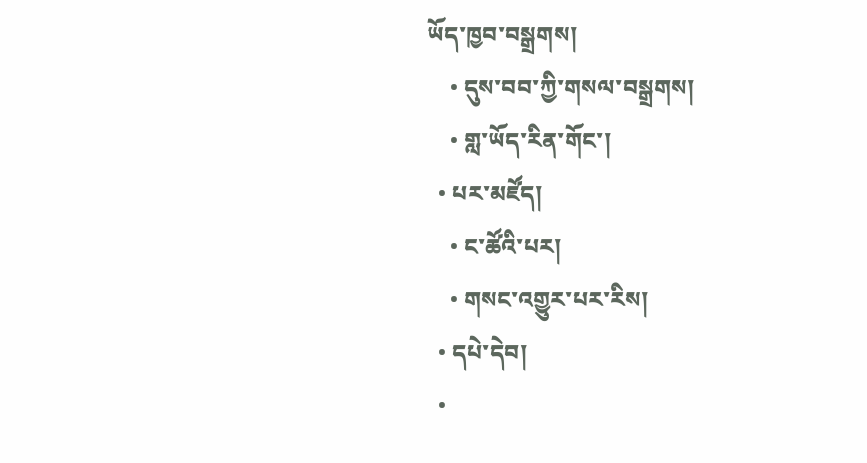ཡོད་ཁྱབ་བསྒྲགས།
    • དུས་བབ་ཀྱི་གསལ་བསྒྲགས།
    • གླ་ཡོད་རིན་གོང་།
  • པར་མཛོད།
    • ང་ཚོའི་པར།
    • གསང་འགྱུར་པར་རིས།
  • དཔེ་དེབ།
  •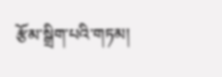རྩོམ་སྒྲིག་པའི་གཏམ།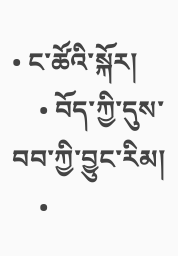• ང་ཚོའི་སྐོར།
    • བོད་ཀྱི་དུས་བབ་ཀྱི་བྱུང་རིམ།
    •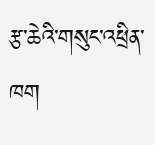རྩ་ཆེའི་གསུང་འཕྲིན་ཁག